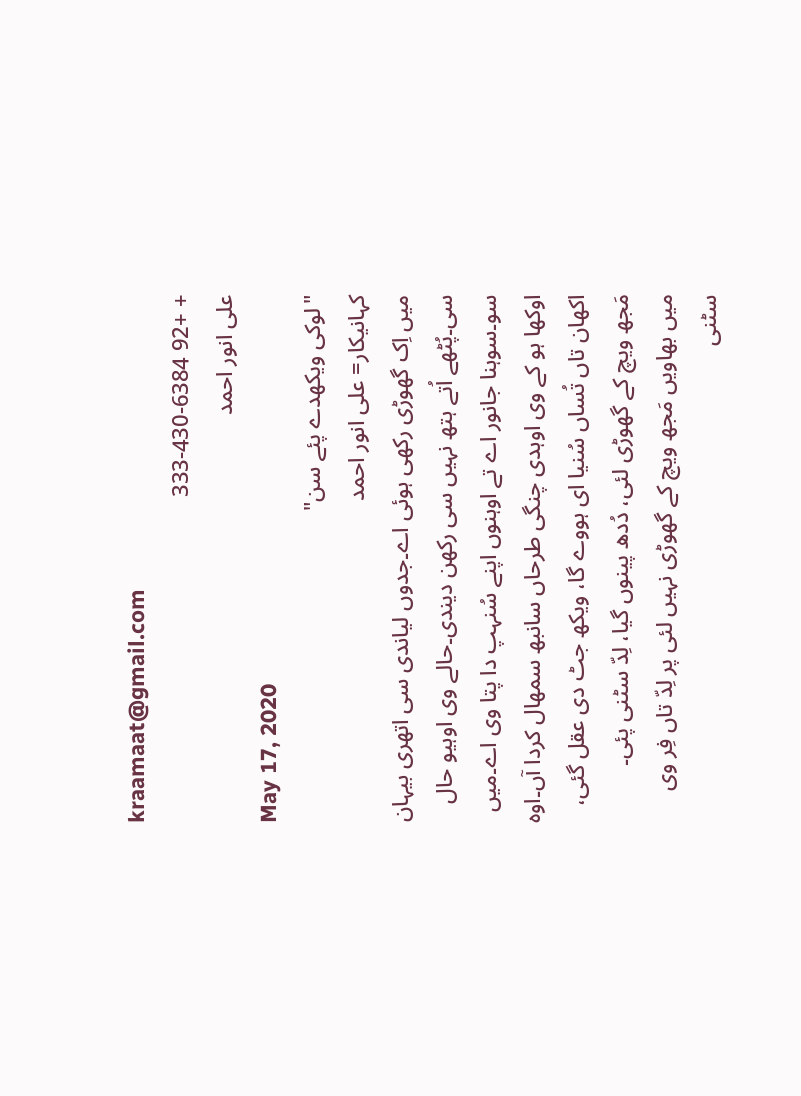kraamaat@gmail.com
+ +92 333-430-6384
علی انور احمد
May 17, 2020
"لوکی ویکھدے پئے سن"
کہانیکار= علی انور احمد
میں اِک گھوڑی رکھی ہوئی اے۔جدوں لیاندی سی اتھری بیہان سی۔پُٹھے اُتے ہتھ نہیں سی رکھن دیندی۔حالے وی اوہیو حال سو۔سوہنا جانور اے تے اوہنوں اپنے سُنہپ دا پتا وی اے۔میں اوکھا ہو کے وی اوہدی چنگی طرحاں سانبھ سمھال کردا آں۔اوہ اکھان تاں تُساں سُنیا ای ہووے گا، ویکھ جٹ دی عقل گئی، مَجھ ویچ کے گھوڑی لئی، دُدھ پینوں گیا، لِدّ سٹنی پئی۔
میں بھاویں مَجھ ویچ کے گھوڑی نہیں لئی پر لِدّ تاں فِر وی سٹنی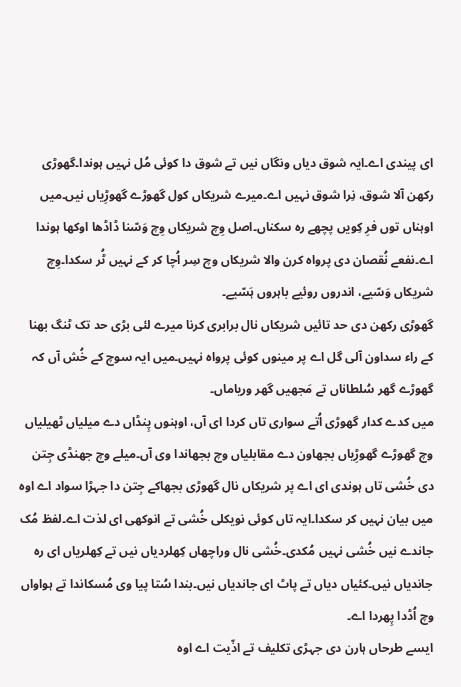ای پیندی اے۔ایہ شوق دیاں ونگاں نیں تے شوق دا کوئی مُل نہیں ہوندا۔گھوڑی رکھن آلا شوق، نِرا شوق نہیں اے۔میرے شریکاں کول گھوڑے گھوڑِیاں نیں۔میں اوہناں توں فرِ کِویں پچھے رہ سکناں۔اصل وِچ شریکاں وِچ وَسّنا ڈاڈھا اوکھا ہوندا اے۔نفعے نُقصان دی پرواہ کرن والا شریکاں وچ سِر اُچا کر کے نہیں ٹُر سکدا۔وِچ شریکاں وَسّیے، اندروں روئیے باہروں ہَسّیے۔
گھوڑی رکھن دی حد تائیں شریکاں نال برابری کرنا میرے لئی بڑی حد تک ٹنگ بھنا کے راء سداون آلی گل اے پر مینوں کوئی پرواہ نہیں۔میں ایہ سوچ کے خُش آں کہ گھوڑے گھر سُلطاناں تے مَجھیں گھر وریاماں۔
میں کدے کدار گھوڑی اُتے سواری تاں کردا ای آں، اوہنوں پِنڈاں دے میلیاں ٹھیلیاں وچ گھوڑے گھوڑِیاں بجھاون دے مقابلیاں وچ بجھاندا وی آں۔میلے وچ جھنڈی جِتن دی خُشی تاں ہوندی ای اے پر شریکاں نال گھوڑی بجھاکے جِتن دا جہڑا سواد اے اوہ میں بیان نہیں کر سکدا۔ایہ تاں کوئی نویکلی خُشی تے انوکھی ای لذت اے۔لفظ مُک جاندے نیں خُشی نہیں مُکدی۔خُشی نال وراچھاں کِھلردیاں نیں تے کِھلریاں ای رہ جاندیاں نیں۔کئیاں دیاں تے پاٹ ای جاندیاں نیں۔بندا سُتا پیا وی مُسکاندا تے ہواواں وچ اُڈدا پِھردا اے۔
ایسے طرحاں ہارن دی جہڑی تکلیف تے اذّیت اے اوہ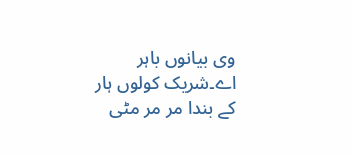وی بیانوں باہر اے۔شریک کولوں ہار کے بندا مر مر مٹی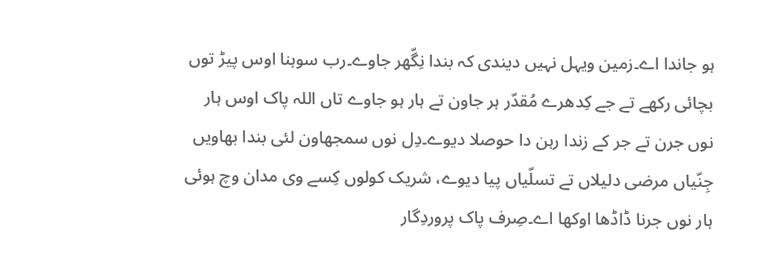ہو جاندا اے۔زمین ویہل نہیں دیندی کہ بندا نِگّھر جاوے۔رب سوہنا اوس پیڑ توں بچائی رکھے تے جے کِدھرے مُقدّر ہر جاون تے ہار ہو جاوے تاں اللہ پاک اوس ہار نوں جرن تے جر کے زندا رہن دا حوصلا دیوے۔دِل نوں سمجھاون لئی بندا بھاویں جِنّیاں مرضی دلیلاں تے تسلّیاں پیا دیوے، شریک کولوں کِسے وی مدان وچ ہوئی ہار نوں جرنا ڈاڈھا اوکھا اے۔صِرف پاک پروردِگار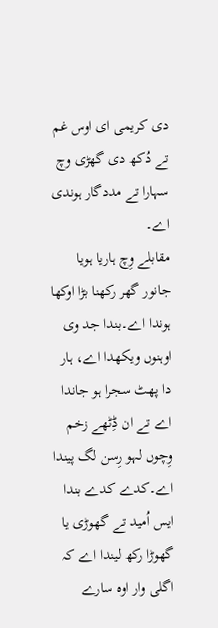دی کریمی ای اوس غم تے دُکھ دی گھڑی وچ سہارا تے مددگار ہوندی اے۔
مقابلے وِچ ہاریا ہویا جانور گھر رکھنا بڑا اوکھا ہوندا اے۔بندا جد وی اوہنوں ویکھدا اے، ہار دا پھٹ سجرا ہو جاندا اے تے ان ڈِٹھے زخم وِچوں لہو رِسن لگ پیندا اے۔کدے کدے بندا ایس اُمید تے گھوڑی یا گھوڑا رکھ لیندا اے کہ اگلی وار اوہ سارے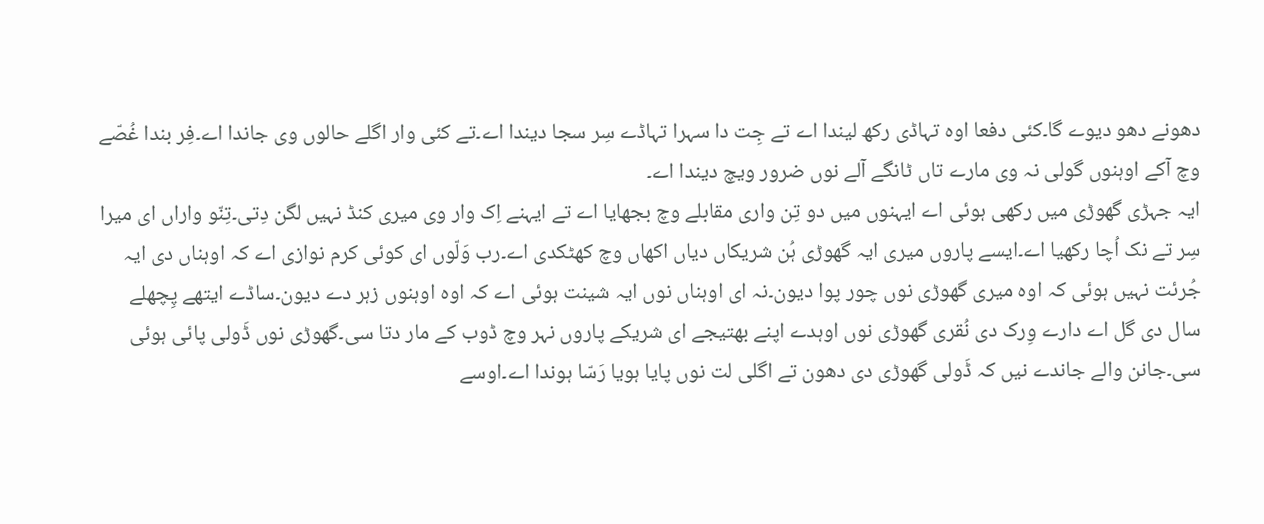دھونے دھو دیوے گا۔کئی دفعا اوہ تہاڈی رکھ لیندا اے تے جِت دا سہرا تہاڈے سِر سجا دیندا اے۔تے کئی وار اگلے حالوں وی جاندا اے۔فِر بندا غُصّے وچ آکے اوہنوں گولی نہ وی مارے تاں ٹانگے آلے نوں ضرور ویچ دیندا اے۔
ایہ جہڑی گھوڑی میں رکھی ہوئی اے ایہنوں میں دو تِن واری مقابلے وچ بجھایا اے تے ایہنے اِک وار وی میری کنڈ نہیں لگن دِتی۔تِنّو واراں ای میرا سِر تے نک اُچا رکھیا اے۔ایسے پاروں میری ایہ گھوڑی ہُن شریکاں دیاں اکھاں وچ کھٹکدی اے۔رب وَلّوں ای کوئی کرم نوازی اے کہ اوہناں دی ایہ جُرئت نہیں ہوئی کہ اوہ میری گھوڑی نوں چور پوا دیون۔نہ ای اوہناں نوں ایہ شینت ہوئی اے کہ اوہ اوہنوں زہر دے دیون۔ساڈے ایتھے پِچھلے سال دی گل اے دارے وِرک دی نُقری گھوڑی نوں اوہدے اپنے بھتیجے ای شریکے پاروں نہر وچ ڈوب کے مار دتا سی۔گھوڑی نوں ڈَولی پائی ہوئی سی۔جانن والے جاندے نیں کہ ڈَولی گھوڑی دی دھون تے اگلی لت نوں پایا ہویا رَسّا ہوندا اے۔اوسے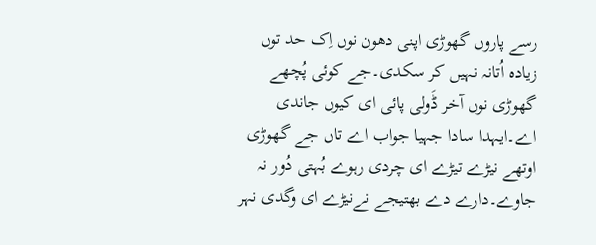رسے پاروں گھوڑی اپنی دھون نوں اِک حد توں زیادہ اُتانہ نہیں کر سکدی۔جے کوئی پُچھے گھوڑی نوں آخر ڈَولی پائی ای کیوں جاندی اے۔ایہدا سادا جہیا جواب اے تاں جے گھوڑی اوتھے نیڑے تیڑے ای چردی رہوے بُہتی دُور نہ جاوے۔دارے دے بھتیجے نےنیڑے ای وگدی نہر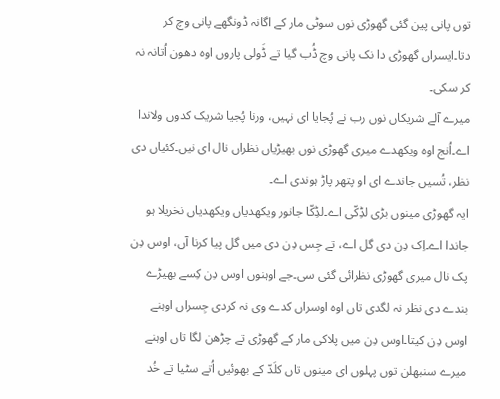توں پانی پین گئی گھوڑی نوں سوٹی مار کے اگانہ ڈونگھے پانی وچ کر دتا۔ایسراں گھوڑی دا نک پانی وچ ڈُب گیا تے ڈَولی پاروں اوہ دھون اُتانہ نہ کر سکی۔
میرے آلے شریکاں نوں رب نے پُجایا ای نہیں، ورنا پُجیا شریک کدوں ولاندا اے۔اُنج اوہ ویکھدے میری گھوڑی نوں بھیڑیاں نظراں نال ای نیں۔کئیاں دی نظر، تُسیں جاندے ای او پتھر پاڑ ہوندی اے۔
ایہ گھوڑی مینوں بڑی لڈِکّی اے۔لڈِکّا جانور ویکھدیاں ویکھدیاں نخریلا ہو جاندا اے۔اِک دِن دی گل اے، تے جِس دِن دی میں گل پیا کرنا آں، اوس دِن پک نال میری گھوڑی نظرائی گئی سی۔جے اوہنوں اوس دِن کِسے بھیڑے بندے دی نظر نہ لگدی تاں اوہ اوسراں کدے وی نہ کردی جِسراں اوہنے اوس دِن کیتا۔اوس دِن میں پلاکی مار کے گھوڑی تے چڑھن لگا تاں اوہنے میرے سنبھلن توں پہلوں ای مینوں تاں کلَدّ کے بھوئیں اُتے سٹیا تے خُد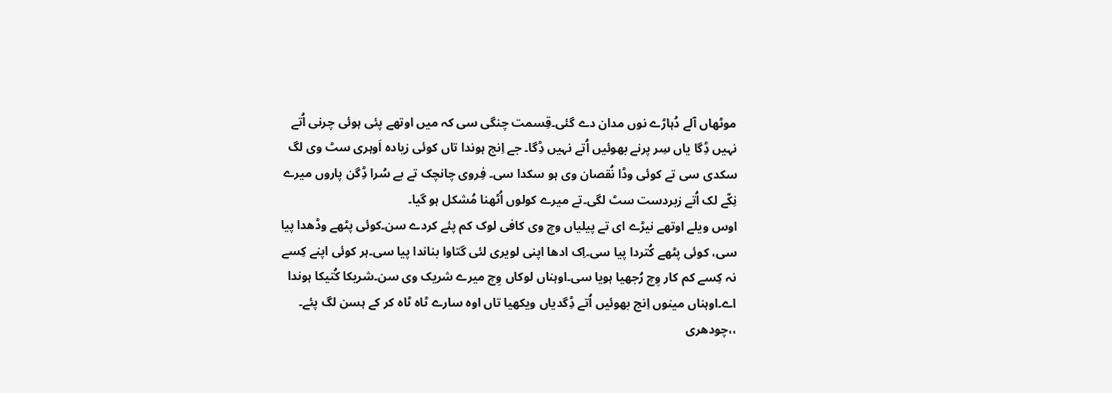موٹھاں آلے دُہاڑے نوں مدان دے گئی۔قِسمت چنگی سی کہ میں اوتھے پئی ہوئی چرنی اُتے نہیں ڈِگا یاں سِر پرنے بھوئیں اُتے نہیں ڈِگا۔ جے اِنج ہوندا تاں کوئی زیادہ اَوہری سٹ وی لگ سکدی سی تے کوئی وڈا نُقصان وی ہو سکدا سی۔ فِروی چانچک تے بے سُرا ڈِگن پاروں میرے نِکّے لک اُتے زبردست سٹ لگی۔تے میرے کولوں اُٹھنا مُشکل ہو گیا۔
اوس ویلے اوتھے نیڑے ای تے پیلیاں وچ وی کافی لوک کم پئے کردے سن۔کوئی پٹھے وڈھدا پیا سی، کوئی پٹھے کُتردا پیا سی۔اِک ادھا اپنی لویری لئی گتاوا بناندا پیا سی۔ہر کوئی اپنے کِسے نہ کِسے کم کار وِچ رُجھیا ہویا سی۔اوہناں لوکاں وِچ میرے شریک وی سن۔شریکا کُتیکا ہوندا اے۔اوہناں مینوں اِنج بھوئیں اُتے ڈِگدیاں ویکھیا تاں اوہ سارے ٹاہ ٹاہ کر کے ہسن لگ پئے۔
،،چودھری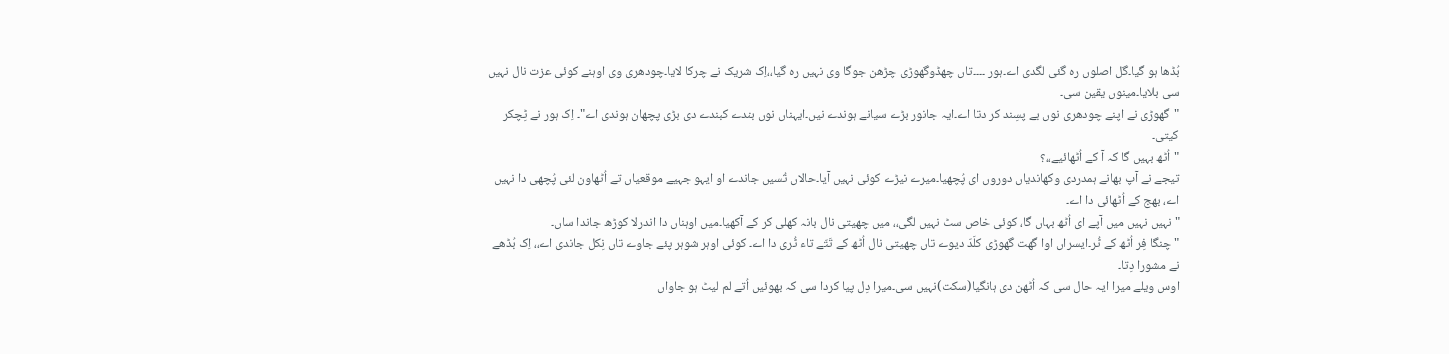بُڈھا ہو گیا۔گل اصلوں رہ گئی لگدی اے۔ہور ۔۔۔۔تاں چھڈوگھوڑی چڑھن جوگا وی نہیں رہ گیا،،اِک شریک نے چرکا لایا۔چودھری وی اوہنے کوئی عزت نال نہیں سی بلایا۔مینوں یقین سی۔
"گھوڑی نے اپنے چودھری نوں بے پسِند کر دتا اے۔ایہ جانور بڑے سیانے ہوندے نیں۔ایہناں نوں بندے کبندے دی بڑی پچھان ہوندی اے"۔ اِک ہور نے ٹِچکر کیتی۔
"اُٹھ بہیں گا کہ آ کے اُٹھائیے،،؟
تیجے نے آپ بھانے ہمدردی وکھاندیاں دوروں ای پُچھیا۔میرے نیڑے کوئی نہیں آیا۔حالاں تُسیں جاندے او ایہو جہیے موقعیاں تے اُٹھاون لئی پُچھی دا نہیں اے، بھج کے اُٹھائی دا اے۔
"نہیں نہیں میں آپے ای اُٹھ بہاں گا، کوئی خاص سٹ نہیں لگی،، میں چھیتی نال بانہ کھلی کر کے آکھیا۔میں اوہناں دا اندرلا کوڑھ جاندا ساں۔
"چنگا فِر اُٹھ کے ٹُر۔ایسراں اوا گھت گھوڑی کلَدّ دیوے تاں چھیتی نال اُٹھ کے تَتّے تاء ٹُری دا اے۔ کوئی اوہر شوہر پئے جاوے تاں نِکل جاندی اے،، اِک بُڈھے نے مشورا دِتا۔
اوس ویلے میرا ایہ حال سی کہ اُٹھن دی ہانگیا(سکت)نہیں سی۔میرا دِل پیا کردا سی کہ بھوئیں اُتے لم لیٹ ہو جاواں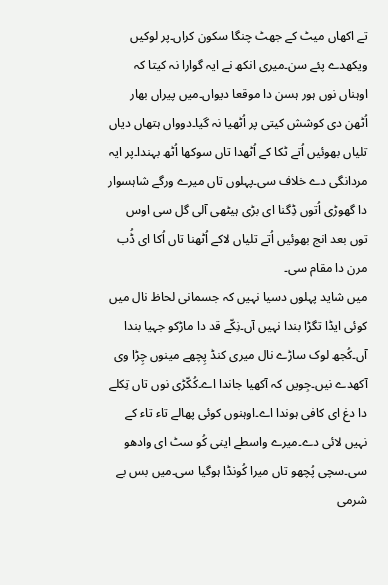تے اکھاں میٹ کے جھٹ چنگا سکون کراں۔پر لوکیں ویکھدے پئے سن۔میری انکھ نے ایہ گوارا نہ کیتا کہ اوہناں نوں ہور ہسن دا موقعا دیواں۔میں پیراں بھار اُٹھن دی کوشش کیتی پر اُٹھیا نہ گیا۔دوواں ہتھاں دیاں تلیاں بھوئیں اُتے ٹکا کے اُٹھدا تاں سوکھا اُٹھ بہندا۔پر ایہ مردانگی دے خلاف سی۔پہلوں تاں میرے ورگے شاہسوار دا گھوڑی اُتوں ڈِگنا ای بڑی ہیٹھی آلی گل سی اوس توں بعد انج بھوئیں اُتے تلیاں لاکے اُٹھنا تاں اُکا ای ڈُب مرن دا مقام سی۔
میں شاید پہلوں دسیا نہیں کہ جسمانی لحاظ نال میں کوئی ایڈا تگڑا بندا نہیں آں۔نِکّے قد دا ماڑکو جہیا بندا آں۔کُجھ لوک ساڑے نال میری کنڈ پِچھے مینوں چِڑا وی آکھدے نیں۔جِویں کہ آکھیا جاندا اے۔کُکّڑی نوں تاں تِکلے دا دغ ای کافی ہوندا اے۔اوہنوں کوئی پھالے تاء تاء کے نہیں لائی دے۔میرے واسطے اینی کُو سٹ ای وادھو سی۔سچی پُچھو تاں میرا کُونڈا ہوگیا سی۔میں بس بے شرمی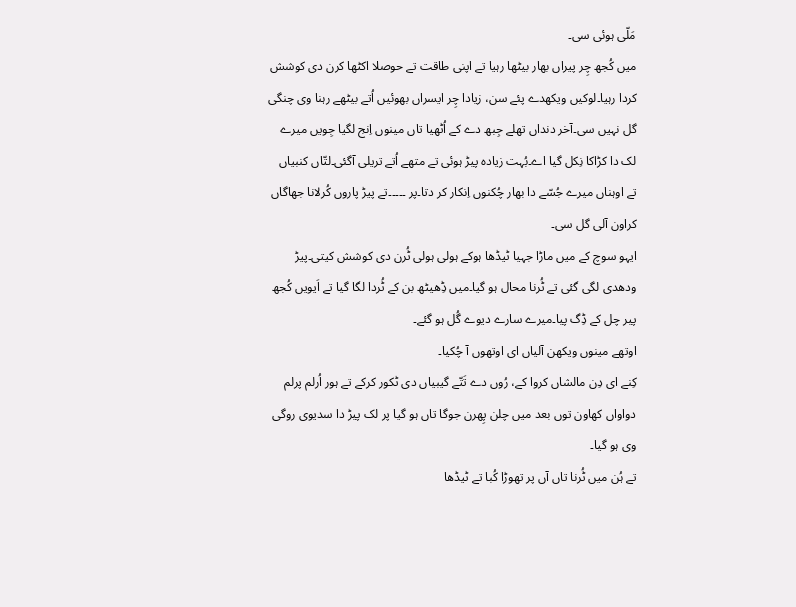مَلّی ہوئی سی۔
میں کُجھ چِر پیراں بھار بیٹھا رہیا تے اپنی طاقت تے حوصلا اکٹھا کرن دی کوشش کردا رہیا۔لوکیں ویکھدے پئے سن، زیادا چِر ایسراں بھوئیں اُتے بیٹھے رہنا وی چنگی گل نہیں سی۔آخر دنداں تھلے جِبھ دے کے اُٹھیا تاں مینوں اِنج لگیا جِویں میرے لک دا کڑاکا نِکل گیا اے۔بُہت زیادہ پیڑ ہوئی تے متھے اُتے تریلی آگئی۔لتّاں کنبیاں تے اوہناں میرے جُسّے دا بھار چُکنوں اِنکار کر دتا۔پر ۔۔۔۔۔تے پیڑ پاروں کُرلانا جھاگاں کراون آلی گل سی۔
ایہو سوچ کے میں ماڑا جہیا ٹیڈھا ہوکے ہولی ہولی ٹُرن دی کوشش کیتی۔پیڑ ودھدی لگی گئی تے ٹُرنا محال ہو گیا۔میں ڈِھیٹھ بن کے ٹُردا لگا گیا تے اَیویں کُجھ پیر چل کے ڈِگ پیا۔میرے سارے دیوے گُل ہو گئے۔
اوتھے مینوں ویکھن آلیاں ای اوتھوں آ چُکیا۔
کِنے ای دِن مالشاں کروا کے، رُوں دے تَتّے گیبیاں دی ٹکور کرکے تے ہور اُرلم پرلم دواواں کھاون توں بعد میں چلن پِھرن جوگا تاں ہو گیا پر لک پیڑ دا سدیوی روگی وی ہو گیا۔
تے ہُن میں ٹُرنا تاں آں پر تھوڑا کُبا تے ٹیڈھا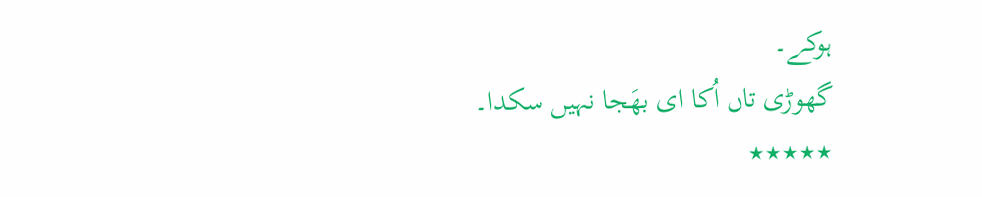ہوکے۔
گھوڑی تاں اُکا ای بھَجا نہیں سکدا۔
٭٭٭٭٭